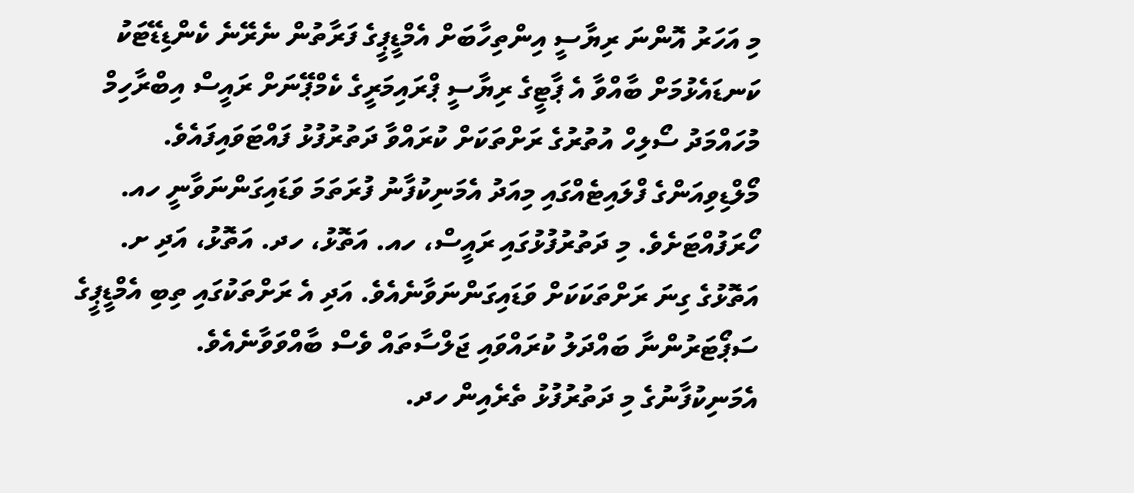މި އަހަރު އޮންނަ ރިޔާސީ އިންތިހާބަށް އެމްޑީޕީގެ ފަރާތުން ނެރޭނެ ކެންޑިޑޭޓަކު ކަނޑައެޅުމަށް ބާއްވާ އެ ޕާޓީގެ ރިޔާސީ ޕްރައިމަރީގެ ކެމްޕޭނަށް ރައީސް އިބްރާހިމް މުހައްމަދު ސޯލިހް އުތުރުގެ ރަށްތަކަށް ކުރައްވާ ދަތުރުފުޅު ފައްޓަވައިފައެވެ.
މޯލްޑިވިއަންގެ ފްލައިޓެއްގައި މިއަދު އެމަނިކުފާނު ފުރަތަމަ ވަޑައިގަންނަވާނީ ހއ. ހޯރަފުއްޓަށެވެ. މި ދަތުރުފުޅުގައި ރައީސް، ހއ. އަތޮޅު، ހދ. އަތޮޅު، އަދި ށ. އަތޮޅުގެ ގިނަ ރަށްތަކަކަށް ވަޑައިގަންނަވާނެއެވެ. އަދި އެ ރަށްތަކުގައި ތިބި އެމްޑީޕީގެ ސަޕޯޓަރުންނާ ބައްދަލު ކުރައްވައި ޖަލްސާތައް ވެސް ބާއްވަވާނެއެވެ.
އެމަނިކުފާނުގެ މި ދަތުރުފުޅު ތެރެއިން ހދ.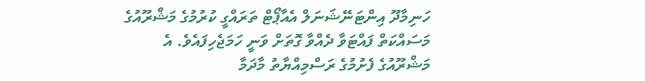ހަނިމާދޫ އިންޓަނޭޝަނަލް އެއާޕޯޓް ތަރައްގީ ކުރުމުގެ މަޝްރޫއުގެ މަސައްކަތް ފައްޓަވާ ދެއްވާ ގޮތަށް ވަނީ ހަމަޖެހިފައެވެ. އެ މަޝްރޫއުގެ ފެށުމުގެ ރަސްމިއްޔާތު މާދަމާ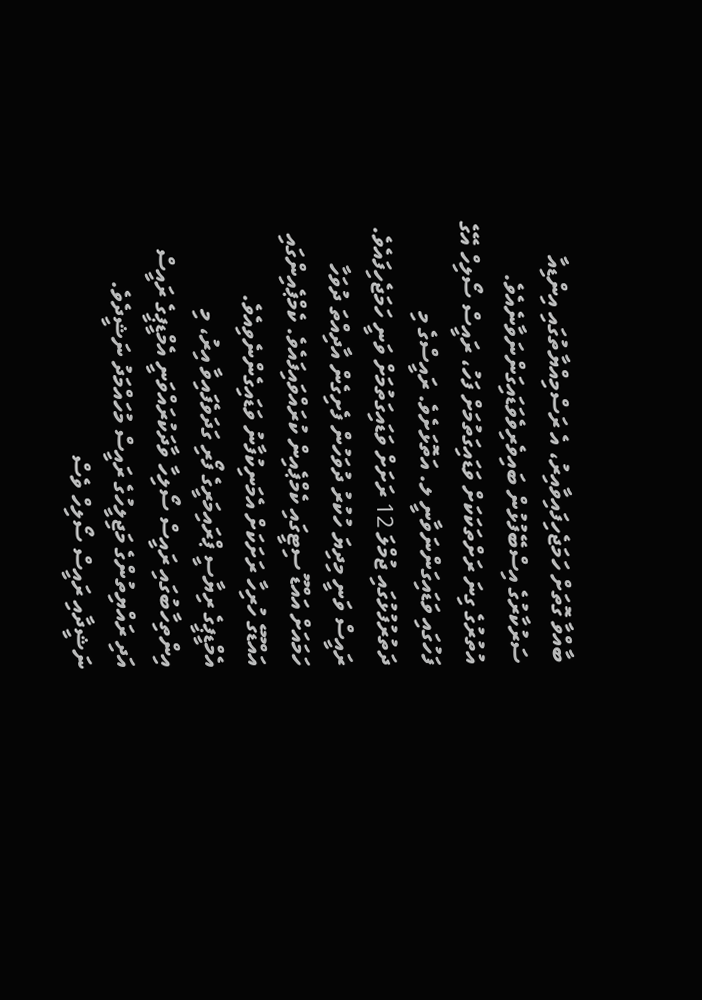ބާއްވާ ގޮތަށް ހަމަޖެހިފައިވާއިރު، އެ ރަސްމިއްޔާތުގައި އިންޑިއާ ސަރުކާރުގެ އިސްބޭފުޅުން ބައިވެރިވެވަޑައިގަންނަވާނެއެވެ.
އުތުރުގެ ގިނަ ރަށްތަކަކަށް ވަޑައިގަތުމަށް ފަހު، ރައީސް ސޯލިހް އޭގެ ފަހުގައި ވަޑައިގަންނަވާނީ ލ. އަތޮޅަށެވެ. ރައީސްގެ މި ދަތުރުފުޅުގައި ޖުމްލަ 12 ރަށަށް ވަޑައިގަތުމަށް ވަނީ ހަމަޖެހިފައެވެ.
ރައީސް ވަނީ މިދިޔަ ހުކުރު ދުވަހުން ފެށިގެން އާދިއްތަ ދުވަހާ ހަމައަށް އައްޑޫ ސިޓީގައި ކެމްޕެއިން ކުރައްވައިފައެވެ. ކެމްޕެއިންގައި އައްޑޫގެ ހުރިހާ ރަށަކަށް އެމަނިކުފާނު ވަޑައިގެންނެވިއެވެ.
އެމްޑީޕީގެ ރިޔާސީ ޕްރައިމަރީގެ ފޯރި ގަދަވެފައިވާ އިރު، މި އިންތިހާބުގައި ރައީސް ސޯލިހާ ވާދަކުރައްވަނީ އެމްޑީޕީގެ ރައީސް އަދި ރައްޔިތުންގެ މަޖިލީހުގެ ރައީސް މުހައްމަދު ނަޝީދެވެ. ނަޝީދާއި ރައީސް ސޯލިހް ވެސް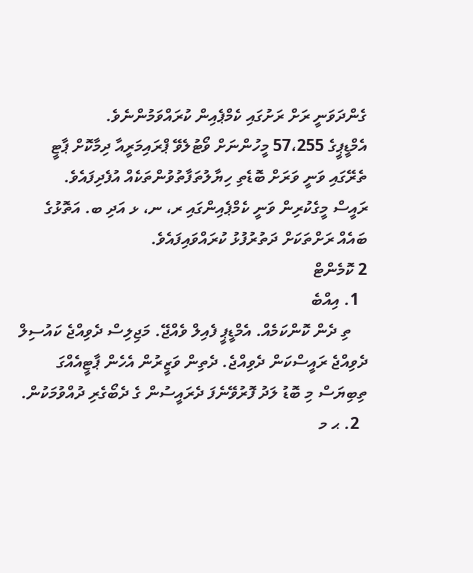ގެންދަވަނީ ރަށް ރަށުގައި ކެމްޕެއިން ކުރައްވަމުންނެވެ.
އެމްޑީޕީގެ 57،255 މީހުންނަށް ވޯޓުލެވޭ ޕްރައިމަރީއާ ދިމާކޮށް ޕާޓީ ތެރޭގައި ވަނީ ވަރަށް ބޮޑެތި ހިޔާލުތަފާތުވުންތަކެއް އުފެދިފައެވެ.
ރައީސް މީގެކުރިން ވަނީ ކެމްޕެއިންގައި ރ، ނ، ޅ އަދި ބ. އަތޮޅުގެ ބައެއް ރަށްތަކަށް ދަތުރުފުޅު ކުރައްވައިފައެވެ.
2 ކޮމެންޓް
  1. އިއްބެ
    ތި ދެން ކޮންކަމެއް. އެމްޑީޕީ ފެއިލް ވެއްޖޭ. މަޖިލިސް ދެވިއްޖެ ކައުސިލް ދެވިއްޖެ ރައީސްކަން ދެވިއްޖެ. ދެތިން ވަޒީރުން އެހެން ޕާޓީއެއްގަ ތިބިޔަސް މި ބޮޑު ލަދު ފޮރުވޭނެފަ ދެރައީސުން ގެ ދެބޯގެރި ދުއްވުމަކުން.
  2. ޙ މ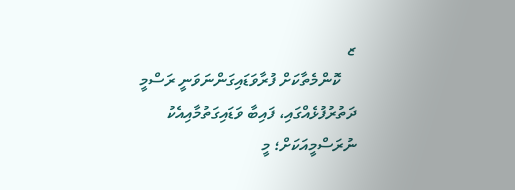ޒ
    ކޮންމެތާކަށް ފުރާވަޑައިގަންނަވަނީ ރަސްމީ ދަތުރުފުޅެއްގައި، ފައިބާ ވަޑައިގަތުމާއިއެކު ނުރަސްމީއަކަށް؛ މީ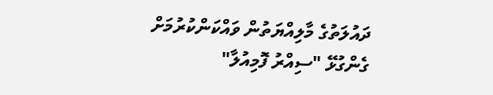ދައުލަތުގެ މާލިއްޔަތުން ވައްކަންކުރުމަށް ގެންގުޅޭ "ސިއްރު ފޮމިއުލާ"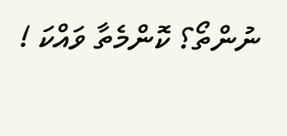ނުންތޯ؟ ކޮންމެތާ ވައްކަ !